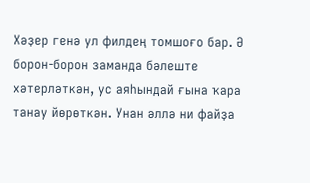Хәҙер генә ул филдең томшоғо бар. Ә борон-борон заманда бәлеште хәтерләткән, ус аяһындай ғына ҡара танау йөрөткән. Унан әллә ни файҙа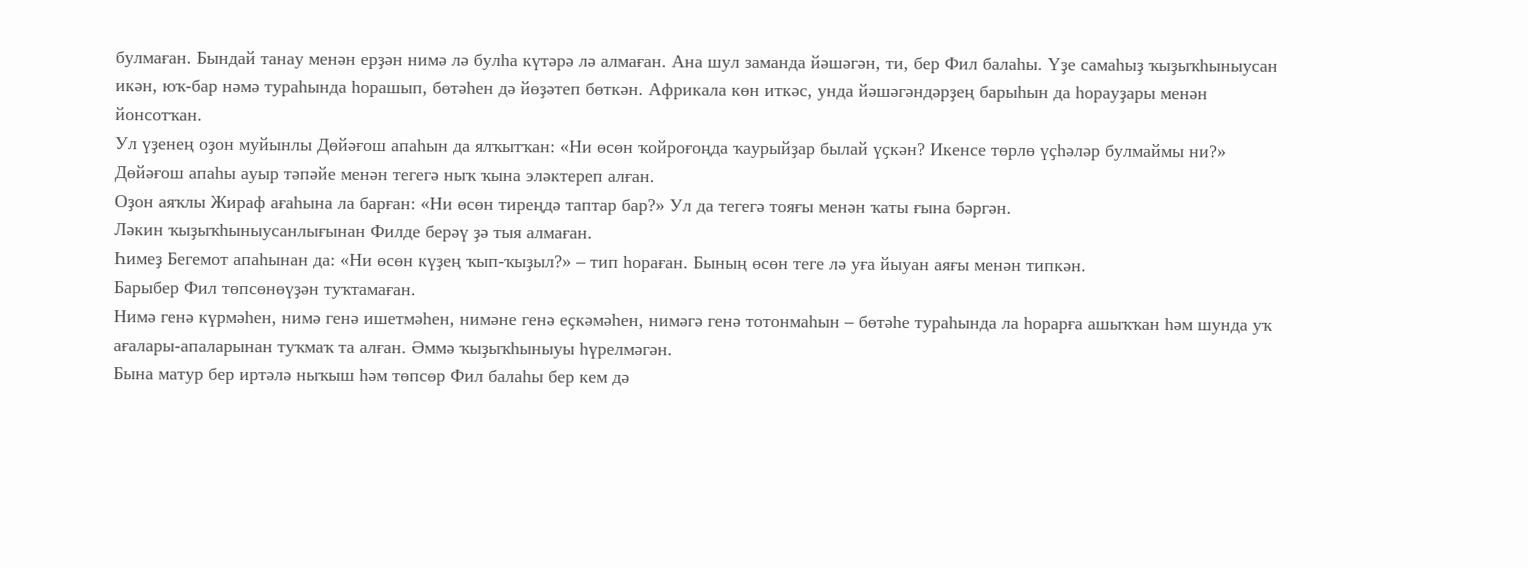булмаған. Бындай танау менән ерҙән нимә лә булһа күтәрә лә алмаған. Ана шул заманда йәшәгән, ти, бер Фил балаһы. Үҙе самаһыҙ ҡыҙыҡһыныусан икән, юҡ-бар нәмә тураһында һорашып, бөтәһен дә йөҙәтеп бөткән. Африкала көн иткәс, унда йәшәгәндәрҙең барыһын да һорауҙары менән йонсотҡан.
Ул үҙенең оҙон муйынлы Дөйәғош апаһын да ялҡытҡан: «Ни өсөн ҡойроғоңда ҡаурыйҙар былай үҫкән? Икенсе төрлө үҫһәләр булмаймы ни?» Дөйәғош апаһы ауыр тәпәйе менән тегегә ныҡ ҡына эләктереп алған.
Оҙон аяҡлы Жираф ағаһына ла барған: «Ни өсөн тиреңдә таптар бар?» Ул да тегегә тояғы менән ҡаты ғына бәргән.
Ләкин ҡыҙыҡһыныусанлығынан Филде берәү ҙә тыя алмаған.
Һимеҙ Бегемот апаһынан да: «Ни өсөн күҙең ҡып-ҡыҙыл?» – тип һораған. Бының өсөн теге лә уға йыуан аяғы менән типкән.
Барыбер Фил төпсөнөүҙән туҡтамаған.
Нимә генә күрмәһен, нимә генә ишетмәһен, нимәне генә еҫкәмәһен, нимәгә генә тотонмаһын – бөтәһе тураһында ла һорарға ашыҡҡан һәм шунда уҡ ағалары-апаларынан туҡмаҡ та алған. Әммә ҡыҙыҡһыныуы һүрелмәгән.
Бына матур бер иртәлә ныҡыш һәм төпсөр Фил балаһы бер кем дә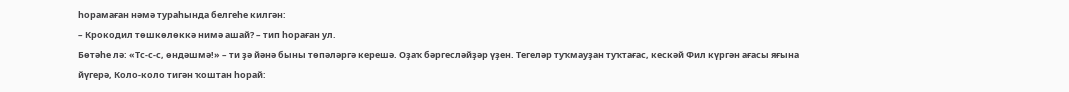һорамаған нәмә тураһында белгеһе килгән:
– Крокодил төшкөлөккә нимә ашай? – тип һораған ул.
Бөтәһе лә: «Тс-с-с, өндәшмә!» – ти ҙә йәнә быны төпәләргә керешә. Оҙаҡ бәргесләйҙәр үҙен. Тегеләр туҡмауҙан туҡтағас, кескәй Фил күргән ағасы яғына йүгерә, Коло-коло тигән ҡоштан һорай: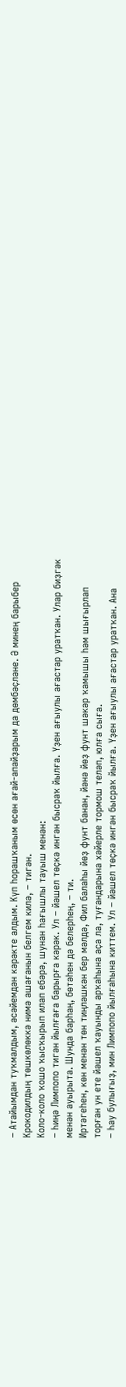– Атайымдан туҡмалдым, әсәйемдән кәрәкте алдым. Күп һорашҡаным өсөн ағай-апайҙарым да дөмбәҫләне. Ә минең барыбер Крокодилдың төшкөлөккә нимә ашағанын белгем килә, – тигән.
Коло-коло ҡошо ҡысҡырып илап ебәрә, шунан һағышлы тауыш менән:
– Һиңә Лимпопо тигән йылғаға барырға кәрәк. Ул – йәшел төҫкә ингән бысраҡ йылға. Үҙен ағыулы ағастар уратҡан. Улар биҙгәк менән ауырыта. Шунда барһаң, бөтәһен дә белерһең, – ти.
Иртәгеһен, көн менән төн тиңләшкән бер мәлдә, Фил балаһы йөҙ фунт банан, йәнә йөҙ фунт шәкәр ҡамышы һәм шығырлап торған ун ете йәшел ҡауынды арҡаһына аҫа ла, туғандарына хәйерле тормош теләп, юлға сыға.
– Һау булығыҙ, мин Лимпопо йылғаһына киттем. Ул – йәшел төҫкә ингән бысраҡ йылға. Үҙен ағыулы ағастар уратҡан. Ана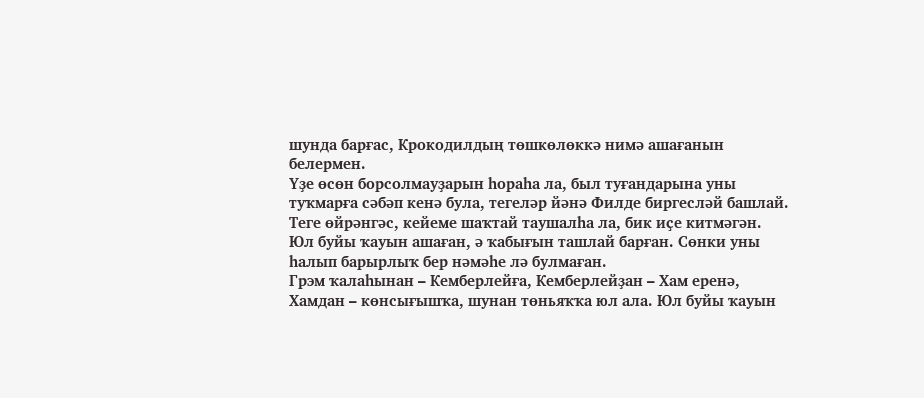шунда барғас, Крокодилдың төшкөлөккә нимә ашағанын белермен.
Үҙе өсөн борсолмауҙарын һораһа ла, был туғандарына уны туҡмарға сәбәп кенә була, тегеләр йәнә Филде биргесләй башлай. Теге өйрәнгәс, кейеме шаҡтай таушалһа ла, бик иҫе китмәгән.
Юл буйы ҡауын ашаған, ә ҡабығын ташлай барған. Сөнки уны һалып барырлыҡ бер нәмәһе лә булмаған.
Грэм ҡалаһынан – Кемберлейға, Кемберлейҙан – Хам еренә, Хамдан – көнсығышҡа, шунан төньяҡҡа юл ала. Юл буйы ҡауын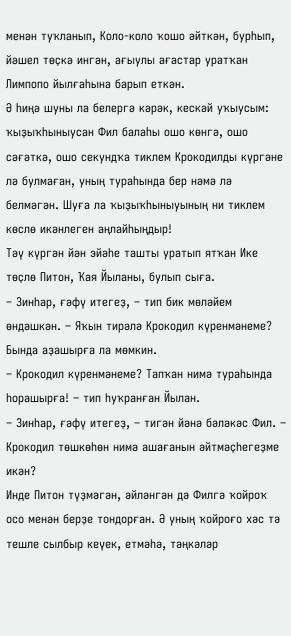менән туҡланып, Коло-коло ҡошо әйткән, бурһып, йәшел төҫкә ингән, ағыулы ағастар уратҡан Лимпопо йылғаһына барып еткән.
Ә һиңә шуны ла белергә кәрәк, кескәй уҡыусым: ҡыҙыҡһыныусан Фил балаһы ошо көнгә, ошо сәғәткә, ошо секундҡа тиклем Крокодилды күргәне лә булмаған, уның тураһында бер нәмә лә белмәгән. Шуға ла ҡыҙыҡһыныуының ни тиклем көслө икәнлеген аңлайһыңдыр!
Тәү күргән йән эйәһе ташты уратып ятҡан Ике төҫлө Питон, Ҡая Йыланы, булып сыға.
– Зинһар, ғәфү итегеҙ, – тип бик мөләйем өндәшкән. – Яҡын тирәлә Крокодил күренмәнеме? Бында аҙашырға ла мөмкин.
– Крокодил күренмәнеме? Тапҡан нимә тураһында һорашырға! – тип һуҡранған Йылан.
– Зинһар, ғәфү итегеҙ, – тигән йәнә бәләкәс Фил. – Крокодил төшкөһөн нимә ашағанын әйтмәҫһегеҙме икән?
Инде Питон түҙмәгән, әйләнгән дә Филгә ҡойроҡ осо менән берҙе тондорған. Ә уның ҡойроғо хәс тә тешле сылбыр кеүек, етмәһә, тәңкәләр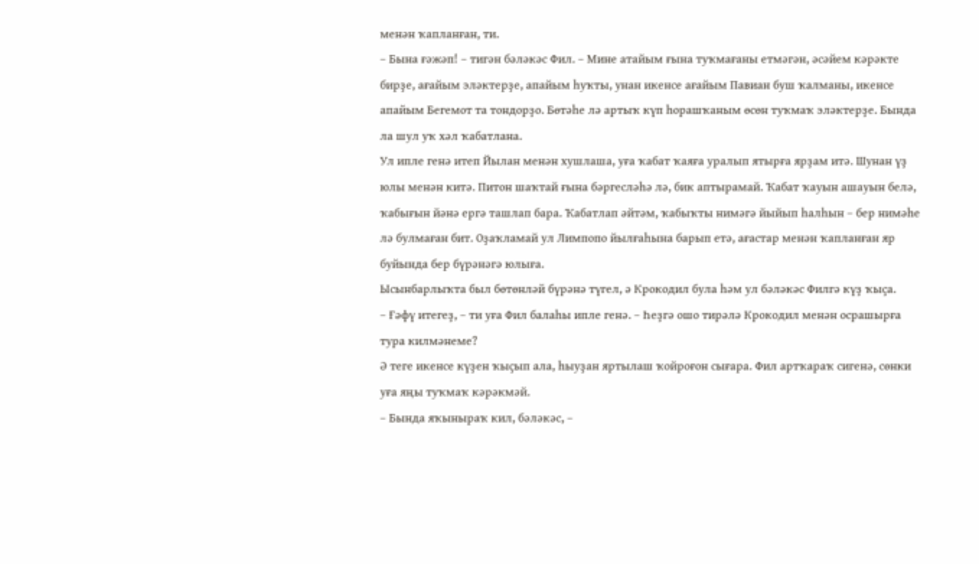менән ҡапланған, ти.
– Бына ғәжәп! – тигән бәләкәс Фил. – Мине атайым ғына туҡмағаны етмәгән, әсәйем кәрәкте бирҙе, ағайым эләктерҙе, апайым һуҡты, унан икенсе ағайым Павиан буш ҡалманы, икенсе апайым Бегемот та тондорҙо. Бөтәһе лә артыҡ күп һорашҡаным өсөн туҡмаҡ эләктерҙе. Бында ла шул уҡ хәл ҡабатлана.
Ул ипле генә итеп Йылан менән хушлаша, уға ҡабат ҡаяға уралып ятырға ярҙам итә. Шунан үҙ юлы менән китә. Питон шаҡтай ғына бәргесләһә лә, бик аптырамай. Ҡабат ҡауын ашауын белә, ҡабығын йәнә ергә ташлап бара. Ҡабатлап әйтәм, ҡабыҡты нимәгә йыйып һалһын – бер нимәһе лә булмаған бит. Оҙаҡламай ул Лимпопо йылғаһына барып етә, ағастар менән ҡапланған яр буйында бер бүрәнәгә юлыға.
Ысынбарлыҡта был бөтөнләй бүрәнә түгел, ә Крокодил була һәм ул бәләкәс Филгә күҙ ҡыҫа.
– Ғәфү итегеҙ, – ти уға Фил балаһы ипле генә. – Һеҙгә ошо тирәлә Крокодил менән осрашырға тура килмәнеме?
Ә теге икенсе күҙен ҡыҫып ала, һыуҙан яртылаш ҡойроғон сығара. Фил артҡараҡ сигенә, сөнки уға яңы туҡмаҡ кәрәкмәй.
– Бында яҡыныраҡ кил, бәләкәс, –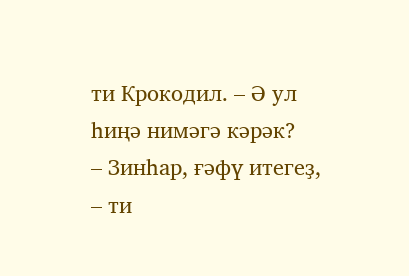ти Крокодил. – Ә ул һиңә нимәгә кәрәк?
– Зинһар, ғәфү итегеҙ, – ти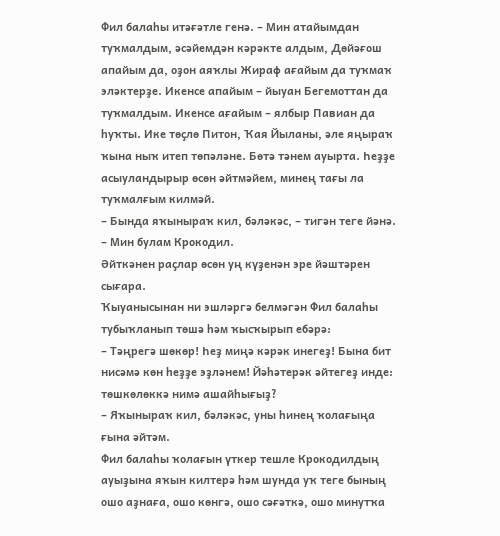Фил балаһы итәғәтле генә. – Мин атайымдан туҡмалдым, әсәйемдән кәрәкте алдым, Дөйәғош апайым да, оҙон аяҡлы Жираф ағайым да туҡмаҡ эләктерҙе. Икенсе апайым – йыуан Бегемоттан да туҡмалдым. Икенсе ағайым – ялбыр Павиан да һуҡты. Ике төҫлө Питон, Ҡая Йыланы, әле яңыраҡ ҡына ныҡ итеп төпәләне. Бөтә тәнем ауырта. Һеҙҙе асыуландырыр өсөн әйтмәйем, минең тағы ла туҡмалғым килмәй.
– Бында яҡыныраҡ кил, бәләкәс, – тигән теге йәнә. – Мин булам Крокодил.
Әйткәнен раҫлар өсөн уң күҙенән эре йәштәрен сығара.
Ҡыуанысынан ни эшләргә белмәгән Фил балаһы тубыҡланып төшә һәм ҡысҡырып ебәрә:
– Тәңрегә шөкөр! Һеҙ миңә кәрәк инегеҙ! Бына бит нисәмә көн һеҙҙе эҙләнем! Йәһәтерәк әйтегеҙ инде: төшкөлөккә нимә ашайһығыҙ?
– Яҡыныраҡ кил, бәләкәс, уны һинең ҡолағыңа ғына әйтәм.
Фил балаһы ҡолағын үткер тешле Крокодилдың ауыҙына яҡын килтерә һәм шунда уҡ теге бының ошо аҙнаға, ошо көнгә, ошо сәғәткә, ошо минутҡа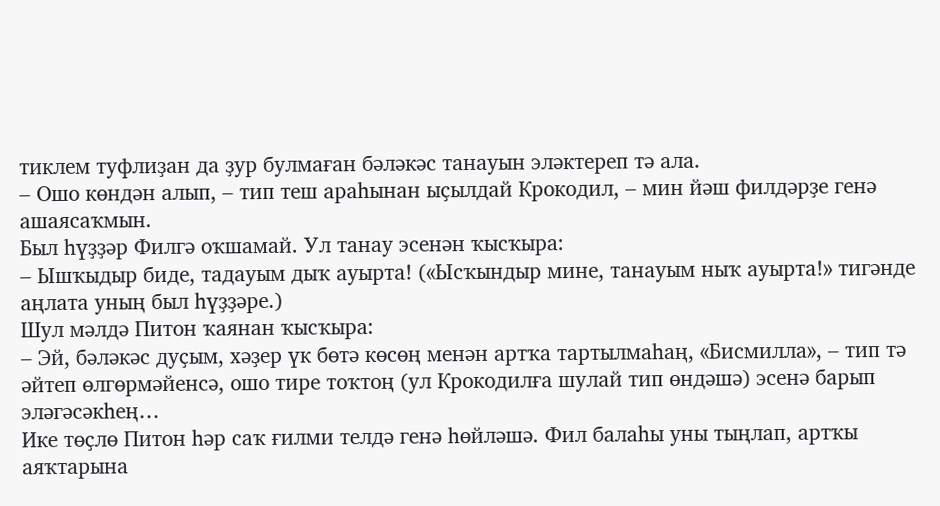тиклем туфлиҙан да ҙур булмаған бәләкәс танауын эләктереп тә ала.
– Ошо көндән алып, – тип теш араһынан ыҫылдай Крокодил, – мин йәш филдәрҙе генә ашаясаҡмын.
Был һүҙҙәр Филгә оҡшамай. Ул танау эсенән ҡысҡыра:
– Ышҡыдыр биде, тадауым дыҡ ауырта! («Ысҡындыр мине, танауым ныҡ ауырта!» тигәнде аңлата уның был һүҙҙәре.)
Шул мәлдә Питон ҡаянан ҡысҡыра:
– Эй, бәләкәс дуҫым, хәҙер үк бөтә көсөң менән артҡа тартылмаһаң, «Бисмилла», – тип тә әйтеп өлгөрмәйенсә, ошо тире тоҡтоң (ул Крокодилға шулай тип өндәшә) эсенә барып эләгәсәкһең…
Ике төҫлө Питон һәр саҡ ғилми телдә генә һөйләшә. Фил балаһы уны тыңлап, артҡы аяҡтарына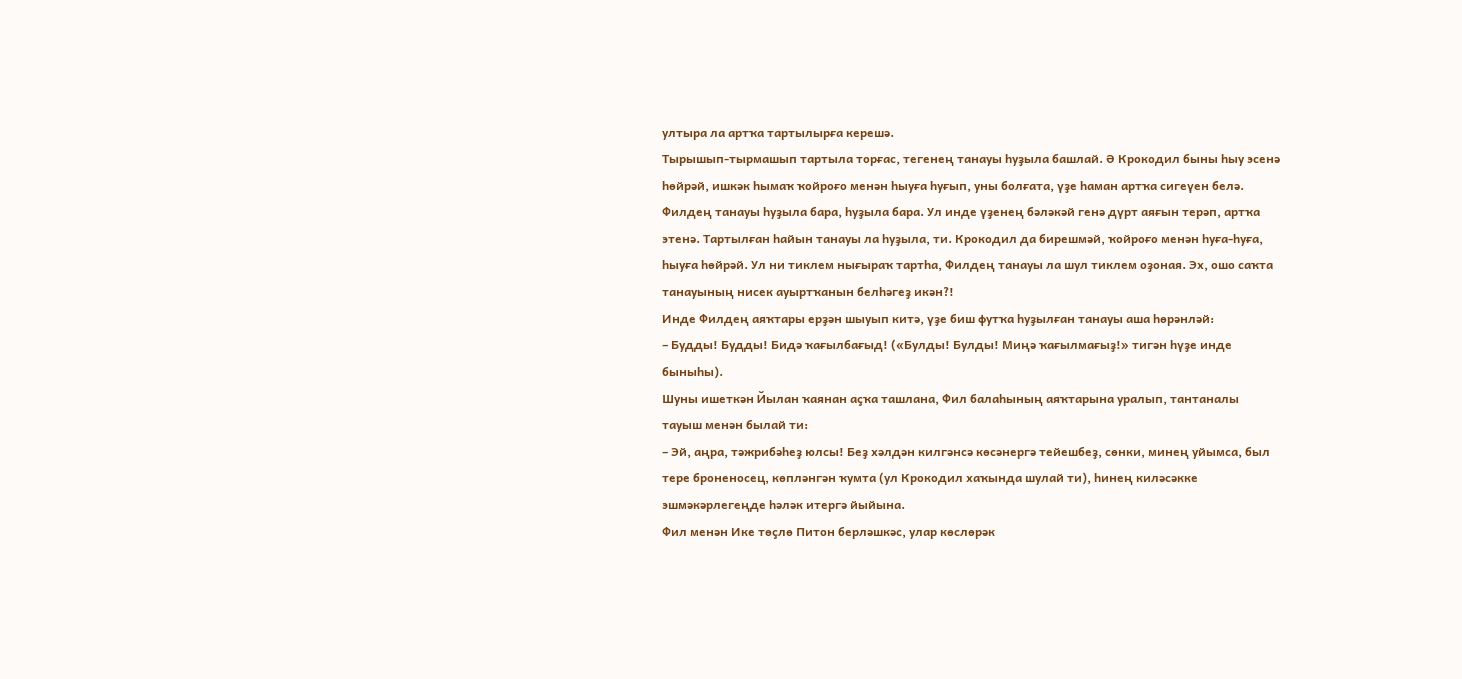ултыра ла артҡа тартылырға керешә.
Тырышып-тырмашып тартыла торғас, тегенең танауы һуҙыла башлай. Ә Крокодил быны һыу эсенә һөйрәй, ишкәк һымаҡ ҡойроғо менән һыуға һуғып, уны болғата, үҙе һаман артҡа сигеүен белә.
Филдең танауы һуҙыла бара, һуҙыла бара. Ул инде үҙенең бәләкәй генә дүрт аяғын терәп, артҡа этенә. Тартылған һайын танауы ла һуҙыла, ти. Крокодил да бирешмәй, ҡойроғо менән һуға-һуға, һыуға һөйрәй. Ул ни тиклем нығыраҡ тартһа, Филдең танауы ла шул тиклем оҙоная. Эх, ошо саҡта танауының нисек ауыртҡанын белһәгеҙ икән?!
Инде Филдең аяҡтары ерҙән шыуып китә, үҙе биш футҡа һуҙылған танауы аша һөрәнләй:
– Будды! Будды! Бидә ҡағылбағыд! («Булды! Булды! Миңә ҡағылмағыҙ!» тигән һүҙе инде быныһы).
Шуны ишеткән Йылан ҡаянан аҫҡа ташлана, Фил балаһының аяҡтарына уралып, тантаналы тауыш менән былай ти:
– Эй, аңра, тәжрибәһеҙ юлсы! Беҙ хәлдән килгәнсә көсәнергә тейешбеҙ, сөнки, минең уйымса, был тере броненосец, көпләнгән ҡумта (ул Крокодил хаҡында шулай ти), һинең киләсәкке эшмәкәрлегеңде һәләк итергә йыйына.
Фил менән Ике төҫлө Питон берләшкәс, улар көслөрәк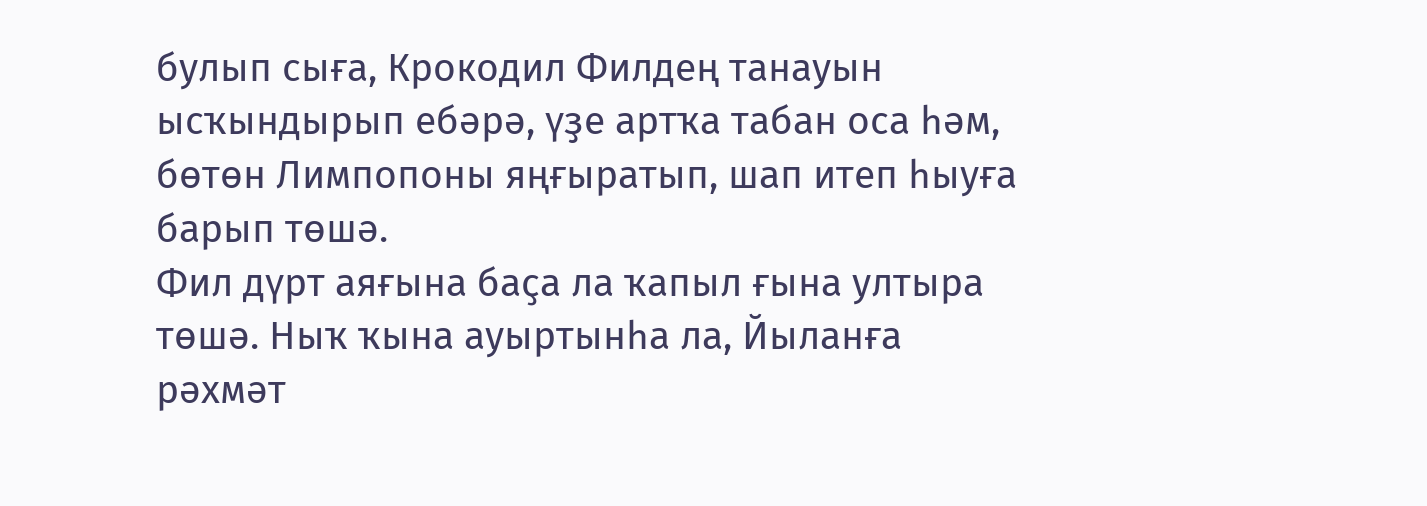булып сыға, Крокодил Филдең танауын ысҡындырып ебәрә, үҙе артҡа табан оса һәм, бөтөн Лимпопоны яңғыратып, шап итеп һыуға барып төшә.
Фил дүрт аяғына баҫа ла ҡапыл ғына ултыра төшә. Ныҡ ҡына ауыртынһа ла, Йыланға рәхмәт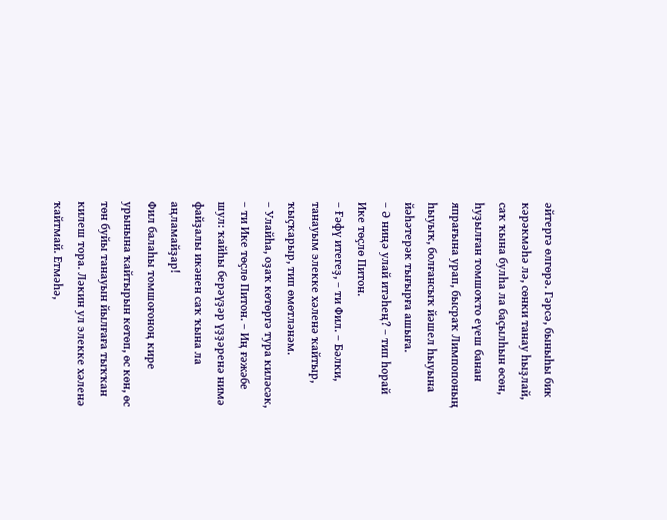әйтергә өлгөрә. Гәрсә, быныһы бик кәрәкмәһә лә, сөнки танау һыҙлай, саҡ ҡына булһа ла баҫылһын өсөн, һуҙылған томшоҡто еүеш банан япрағына урап, бысраҡ Лимпопоның һыуыҡ, болғансыҡ йәшел һыуына йәһәтерәк тығырға ашыға.
– Ә ниңә улай итәһең? – тип һорай Ике төҫлө Питон.
– Ғәфү итегеҙ, – ти Фил. – Бәлки, танауым элекке хәленә ҡайтыр, ҡыҫҡарыр, тип өмөтләнәм.
– Улайһа, оҙаҡ көтөргә тура киләсәк, – ти Ике төҫлө Питон. – Иң ғәжәбе шул: ҡайһы берәүҙәр үҙҙәренә нимә файҙалы икәнен саҡ ҡына ла аңламайҙар!
Фил балаһы томшоғоноң кире урынына ҡайтырын көтөп, өс көн, өс төн буйы танауын йылғаға тыҡҡан килеш тора. Ләкин ул элекке хәленә ҡайтмай. Етмәһә,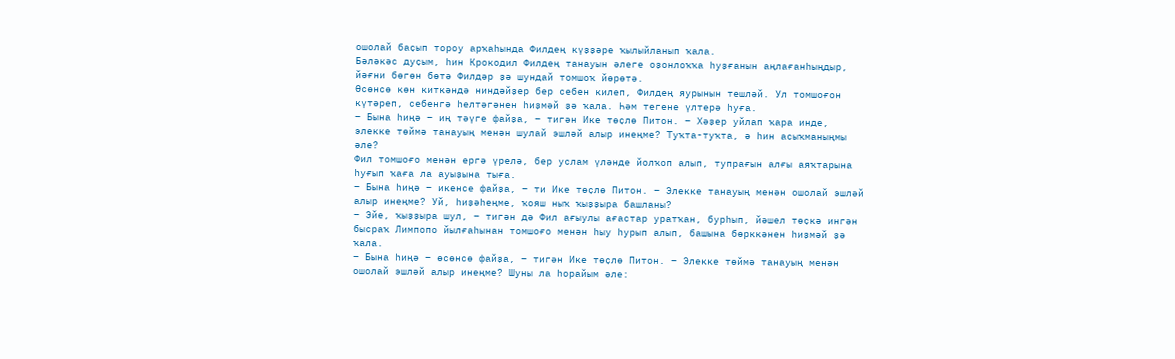ошолай баҫып тороу арҡаһында Филдең күҙҙәре ҡылыйланып ҡала.
Бәләкәс дуҫым, һин Крокодил Филдең танауын әлеге оҙонлоҡҡа һуҙғанын аңлағанһыңдыр, йәғни бөгөн бөтә Филдәр ҙә шундай томшоҡ йөрөтә.
Өсөнсө көн киткәндә ниндәйҙер бер себен килеп, Филдең яурынын тешләй. Ул томшоғон күтәреп, себенгә һелтәгәнен һиҙмәй ҙә ҡала. Һәм тегене үлтерә һуға.
– Бына һиңә – иң тәүге файҙа, – тигән Ике төҫлө Питон. – Хәҙер уйлап ҡара инде, элекке төймә танауың менән шулай эшләй алыр инеңме? Туҡта-туҡта, ә һин асыҡманыңмы әле?
Фил томшоғо менән ергә үрелә, бер услам үләнде йолҡоп алып, тупрағын алғы аяҡтарына һуғып ҡаға ла ауыҙына тыға.
– Бына һиңә – икенсе файҙа, – ти Ике төҫлө Питон. – Элекке танауың менән ошолай эшләй алыр инеңме? Уй, һиҙәһеңме, ҡояш ныҡ ҡыҙҙыра башланы?
– Эйе, ҡыҙҙыра шул, – тигән дә Фил ағыулы ағастар уратҡан, бурһып, йәшел төҫкә ингән бысраҡ Лимпопо йылғаһынан томшоғо менән һыу һурып алып, башына бөрккәнен һиҙмәй ҙә ҡала.
– Бына һиңә – өсөнсө файҙа, – тигән Ике төҫлө Питон. – Элекке төймә танауың менән ошолай эшләй алыр инеңме? Шуны ла һорайым әле: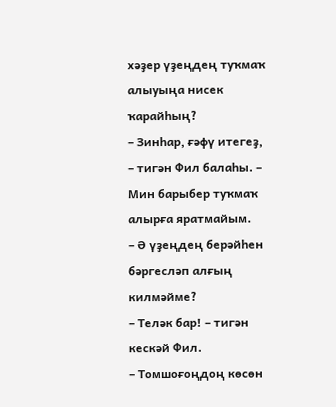хәҙер үҙеңдең туҡмаҡ алыуыңа нисек ҡарайһың?
– Зинһар, ғәфү итегеҙ, – тигән Фил балаһы. – Мин барыбер туҡмаҡ алырға яратмайым.
– Ә үҙеңдең берәйһен бәргесләп алғың килмәйме?
– Теләк бар! – тигән кескәй Фил.
– Томшоғоңдоң көсөн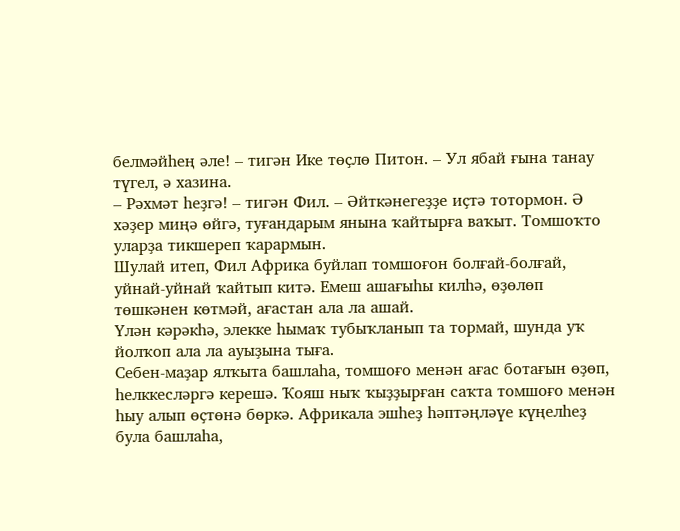белмәйһең әле! – тигән Ике төҫлө Питон. – Ул ябай ғына танау түгел, ә хазина.
– Рәхмәт һеҙгә! – тигән Фил. – Әйткәнегеҙҙе иҫтә тотормон. Ә хәҙер миңә өйгә, туғандарым янына ҡайтырға ваҡыт. Томшоҡто уларҙа тикшереп ҡарармын.
Шулай итеп, Фил Африка буйлап томшоғон болғай-болғай, уйнай-уйнай ҡайтып китә. Емеш ашағыһы килһә, өҙөлөп төшкәнен көтмәй, ағастан ала ла ашай.
Үлән кәрәкһә, элекке һымаҡ тубыҡланып та тормай, шунда уҡ йолҡоп ала ла ауыҙына тыға.
Себен-маҙар ялҡыта башлаһа, томшоғо менән ағас ботағын өҙөп, һелккесләргә керешә. Ҡояш ныҡ ҡыҙҙырған саҡта томшоғо менән һыу алып өҫтөнә бөркә. Африкала эшһеҙ һәптәңләүе күңелһеҙ була башлаһа,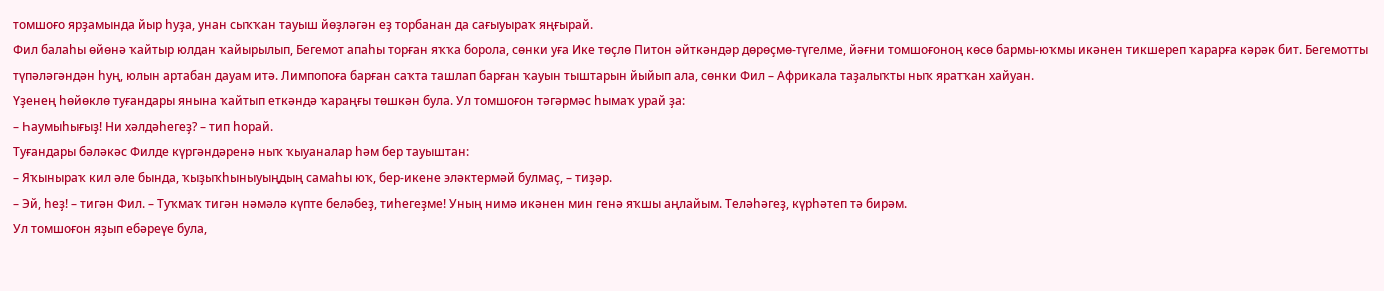томшоғо ярҙамында йыр һуҙа, унан сыҡҡан тауыш йөҙләгән еҙ торбанан да сағыуыраҡ яңғырай.
Фил балаһы өйөнә ҡайтыр юлдан ҡайырылып, Бегемот апаһы торған яҡҡа борола, сөнки уға Ике төҫлө Питон әйткәндәр дөрөҫмө-түгелме, йәғни томшоғоноң көсө бармы-юҡмы икәнен тикшереп ҡарарға кәрәк бит. Бегемотты түпәләгәндән һуң, юлын артабан дауам итә. Лимпопоға барған саҡта ташлап барған ҡауын тыштарын йыйып ала, сөнки Фил – Африкала таҙалыҡты ныҡ яратҡан хайуан.
Үҙенең һөйөклө туғандары янына ҡайтып еткәндә ҡараңғы төшкән була. Ул томшоғон тәгәрмәс һымаҡ урай ҙа:
– Һаумыһығыҙ! Ни хәлдәһегеҙ? – тип һорай.
Туғандары бәләкәс Филде күргәндәренә ныҡ ҡыуаналар һәм бер тауыштан:
– Яҡыныраҡ кил әле бында, ҡыҙыҡһыныуыңдың самаһы юҡ, бер-икене эләктермәй булмаҫ, – тиҙәр.
– Эй, һеҙ! – тигән Фил. – Туҡмаҡ тигән нәмәлә күпте беләбеҙ, тиһегеҙме! Уның нимә икәнен мин генә яҡшы аңлайым. Теләһәгеҙ, күрһәтеп тә бирәм.
Ул томшоғон яҙып ебәреүе була,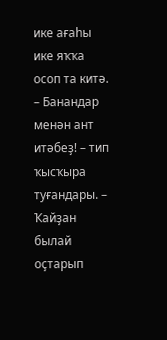ике ағаһы ике яҡҡа осоп та китә.
– Банандар менән ант итәбеҙ! – тип ҡысҡыра туғандары. – Ҡайҙан былай оҫтарып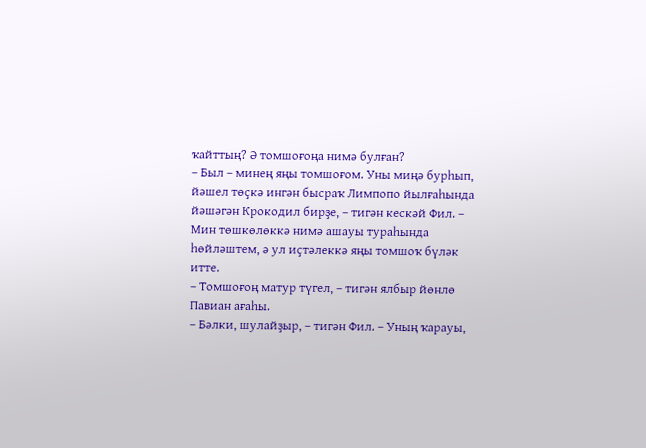ҡайттың? Ә томшоғоңа нимә булған?
– Был – минең яңы томшоғом. Уны миңә бурһып, йәшел төҫкә ингән бысраҡ Лимпопо йылғаһында йәшәгән Крокодил бирҙе, – тигән кескәй Фил. – Мин төшкөлөккә нимә ашауы тураһында һөйләштем, ә ул иҫтәлеккә яңы томшоҡ бүләк итте.
– Томшоғоң матур түгел, – тигән ялбыр йөнлө Павиан ағаһы.
– Бәлки, шулайҙыр, – тигән Фил. – Уның ҡарауы,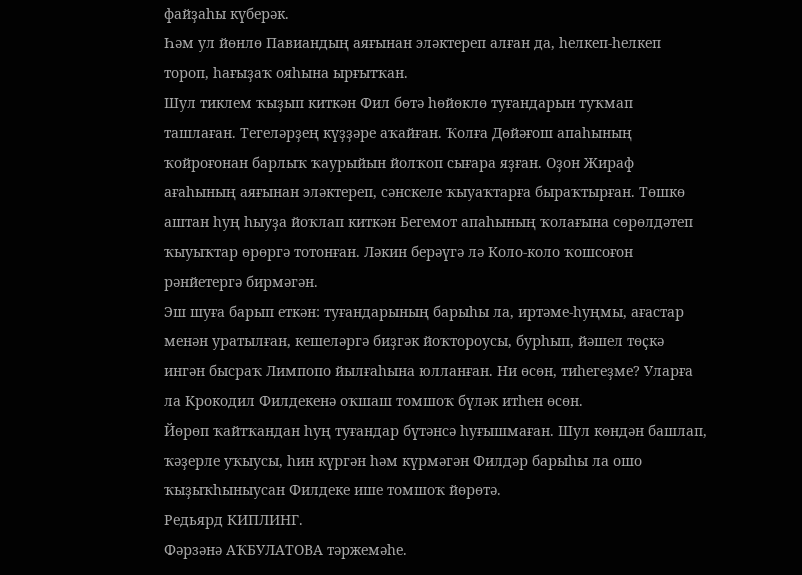файҙаһы күберәк.
Һәм ул йөнлө Павиандың аяғынан эләктереп алған да, һелкеп-һелкеп тороп, һағыҙаҡ ояһына ырғытҡан.
Шул тиклем ҡыҙып киткән Фил бөтә һөйөклө туғандарын туҡмап ташлаған. Тегеләрҙең күҙҙәре аҡайған. Ҡолға Дөйәғош апаһының ҡойроғонан барлыҡ ҡаурыйын йолҡоп сығара яҙған. Оҙон Жираф ағаһының аяғынан эләктереп, сәнскеле ҡыуаҡтарға быраҡтырған. Төшкө аштан һуң һыуҙа йоҡлап киткән Бегемот апаһының ҡолағына сөрөлдәтеп ҡыуыҡтар өрөргә тотонған. Ләкин берәүгә лә Коло-коло ҡошсоғон рәнйетергә бирмәгән.
Эш шуға барып еткән: туғандарының барыһы ла, иртәме-һуңмы, ағастар менән уратылған, кешеләргә биҙгәк йоҡтороусы, бурһып, йәшел төҫкә ингән бысраҡ Лимпопо йылғаһына юлланған. Ни өсөн, тиһегеҙме? Уларға ла Крокодил Филдекенә оҡшаш томшоҡ бүләк итһен өсөн.
Йөрөп ҡайтҡандан һуң туғандар бүтәнсә һуғышмаған. Шул көндән башлап, ҡәҙерле уҡыусы, һин күргән һәм күрмәгән Филдәр барыһы ла ошо ҡыҙыҡһыныусан Филдеке ише томшоҡ йөрөтә.
Редьярд КИПЛИНГ.
Фәрзәнә АҠБУЛАТОВА тәржемәһе.